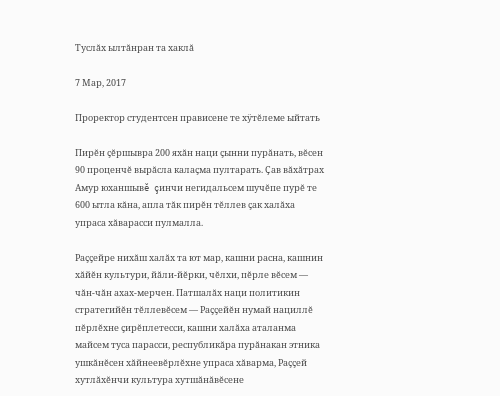Туслăх ылтăнран та хаклă

7 Мар, 2017

Проректор студентсен прависене те хÿтĕлеме ыйтать

Пирĕн çĕршывра 200 яхăн наци çынни пурăнать, вĕсен 90 проценчĕ вырăсла калаçма пултарать. Çав вăхăтрах Амур юханшывĕ çинчи негидальсем шучĕпе пурĕ те 600 ытла кăна, апла тăк пирĕн тĕллев çак халăха упраса хăварасси пулмалла.

Раççейре нихăш халăх та ют мар, кашни расна, кашнин хăйĕн культури, йăли-йĕрки, чĕлхи, пĕрле вĕсем — чăн-чăн ахах-мерчен. Патшалăх наци политикин стратегийĕн тĕллевĕсем — Раççейĕн нумай нациллĕ пĕрлĕхне çирĕплетесси, кашни халăха аталанма майсем туса парасси, республикăра пурăнакан этника ушкăнĕсен хăйнеевĕрлĕхне упраса хăварма, Раççей хутлăхĕнчи культура хутшăнăвĕсене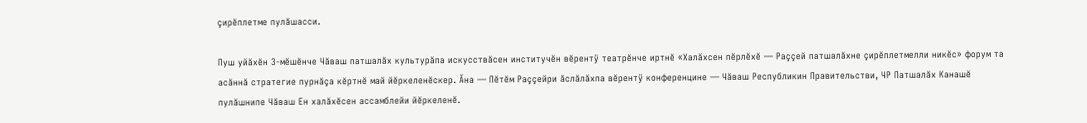çирĕплетме пулăшасси.

Пуш уйăхĕн 3-мĕшĕнче Чăваш патшалăх культурăпа искусствăсен институчĕн вĕрентÿ театрĕнче иртнĕ «Халăхсен пĕрлĕхĕ — Раççей патшалăхне çирĕплетмелли никĕс» форум та асăннă стратегие пурнăçа кĕртнĕ май йĕркеленĕскер. Ăна — Пĕтĕм Раççейри ăслăлăхпа вĕрентÿ конференцине — Чăваш Республикин Правительстви, ЧР Патшалăх Канашĕ пулăшнипе Чăваш Ен халăхĕсен ассамблейи йĕркеленĕ.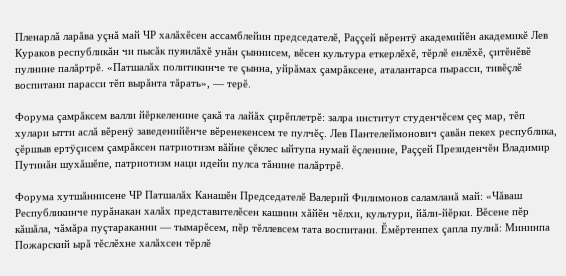Пленарлă ларăва уçнă май ЧР халăхĕсен ассамблейин председателĕ, Раççей вĕрентÿ академийĕн академикĕ Лев Кураков республикăн чи пысăк пуянлăхĕ унăн çыннисем, вĕсен культура еткерлĕхĕ, тĕрлĕ енлĕхĕ, çитĕнĕвĕ пулнине палăртрĕ. «Патшалăх политикинче те çынна, уйрăмах çамрăксене, аталантарса пырасси, тивĕçлĕ воспитани парасси тĕп вырăнта тăрать», — терĕ.

Форума çамрăксем валли йĕркеленине çакă та лайăх çирĕплетрĕ: залра институт студенчĕсем çеç мар, тĕп хулари ытти аслă вĕренÿ заведенийĕнче вĕренекенсем те пулчĕç. Лев Пантелеймонович çавăн пекех республика, çĕршыв ертÿçисем çамрăксен патриотизм вăйне çĕклес ыйтупа нумай ĕçленине, Раççей Президенчĕн Владимир Путинăн шухăшĕпе, патриотизм наци идейи пулса тăнине палăртрĕ.

Форума хутшăннисене ЧР Патшалăх Канашĕн Председателĕ Валерий Филимонов саламланă май: «Чăваш Республикинче пурăнакан халăх представителĕсен кашнин хăйĕн чĕлхи, культури, йăли-йĕрки. Вĕсене пĕр кăшăла, чăмăра пуçтараканни — тымарĕсем, пĕр тĕллевсем тата воспитани. Ĕмĕртенпех çапла пулнă: Мининпа Пожарский ырă тĕслĕхне халăхсен тĕрлĕ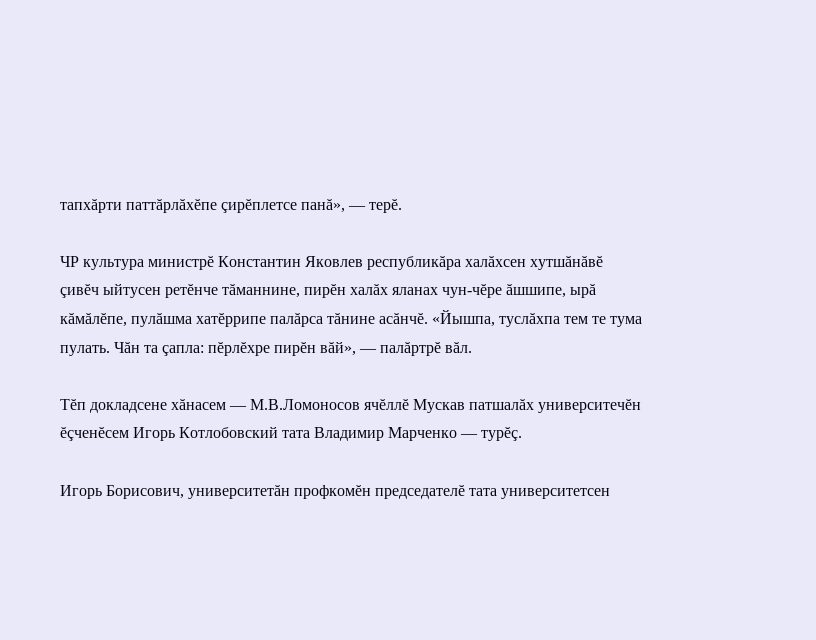тапхăрти паттăрлăхĕпе çирĕплетсе панă», — терĕ.

ЧР культура министрĕ Константин Яковлев республикăра халăхсен хутшăнăвĕ çивĕч ыйтусен ретĕнче тăманнине, пирĕн халăх яланах чун-чĕре ăшшипе, ырă кăмăлĕпе, пулăшма хатĕррипе палăрса тăнине асăнчĕ. «Йышпа, туслăхпа тем те тума пулать. Чăн та çапла: пĕрлĕхре пирĕн вăй», — палăртрĕ вăл.

Тĕп докладсене хăнасем — М.В.Ломоносов ячĕллĕ Мускав патшалăх университечĕн ĕçченĕсем Игорь Котлобовский тата Владимир Марченко — турĕç.

Игорь Борисович, университетăн профкомĕн председателĕ тата университетсен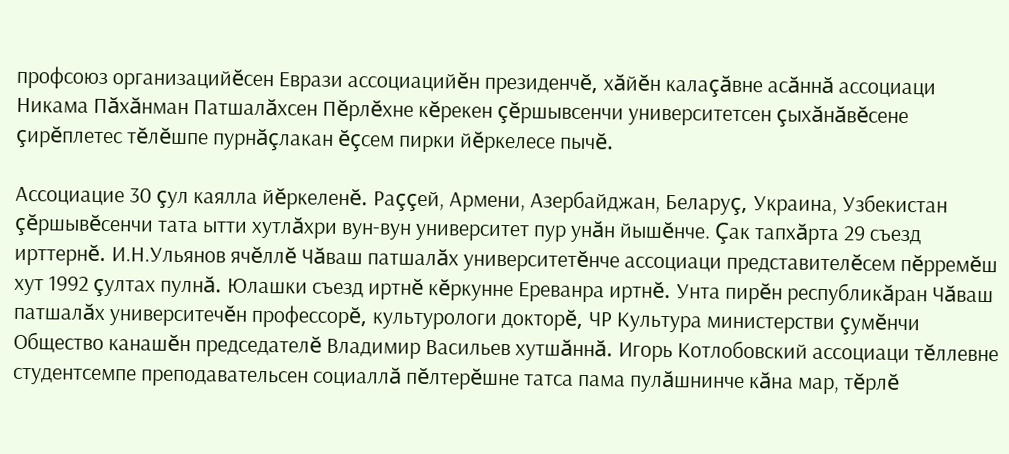профсоюз организацийĕсен Еврази ассоциацийĕн президенчĕ, хăйĕн калаçăвне асăннă ассоциаци Никама Пăхăнман Патшалăхсен Пĕрлĕхне кĕрекен çĕршывсенчи университетсен çыхăнăвĕсене çирĕплетес тĕлĕшпе пурнăçлакан ĕçсем пирки йĕркелесе пычĕ.

Ассоциацие 30 çул каялла йĕркеленĕ. Раççей, Армени, Азербайджан, Беларуç, Украина, Узбекистан çĕршывĕсенчи тата ытти хутлăхри вун-вун университет пур унăн йышĕнче. Çак тапхăрта 29 съезд ирттернĕ. И.Н.Ульянов ячĕллĕ Чăваш патшалăх университетĕнче ассоциаци представителĕсем пĕрремĕш хут 1992 çултах пулнă. Юлашки съезд иртнĕ кĕркунне Ереванра иртнĕ. Унта пирĕн республикăран Чăваш патшалăх университечĕн профессорĕ, культурологи докторĕ, ЧР Культура министерстви çумĕнчи Общество канашĕн председателĕ Владимир Васильев хутшăннă. Игорь Котлобовский ассоциаци тĕллевне студентсемпе преподавательсен социаллă пĕлтерĕшне татса пама пулăшнинче кăна мар, тĕрлĕ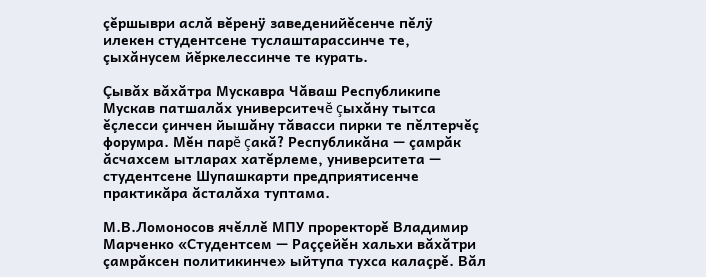çĕршыври аслă вĕренÿ заведенийĕсенче пĕлÿ илекен студентсене туслаштарассинче те, çыхăнусем йĕркелессинче те курать.

Çывăх вăхăтра Мускавра Чăваш Республикипе Мускав патшалăх университечĕ çыхăну тытса ĕçлесси çинчен йышăну тăвасси пирки те пĕлтерчĕç форумра. Мĕн парĕ çакă? Республикăна — çамрăк ăсчахсем ытларах хатĕрлеме, университета — студентсене Шупашкарти предприятисенче практикăра ăсталăха туптама.

М.В.Ломоносов ячĕллĕ МПУ проректорĕ Владимир Марченко «Студентсем — Раççейĕн хальхи вăхăтри çамрăксен политикинче» ыйтупа тухса калаçрĕ. Вăл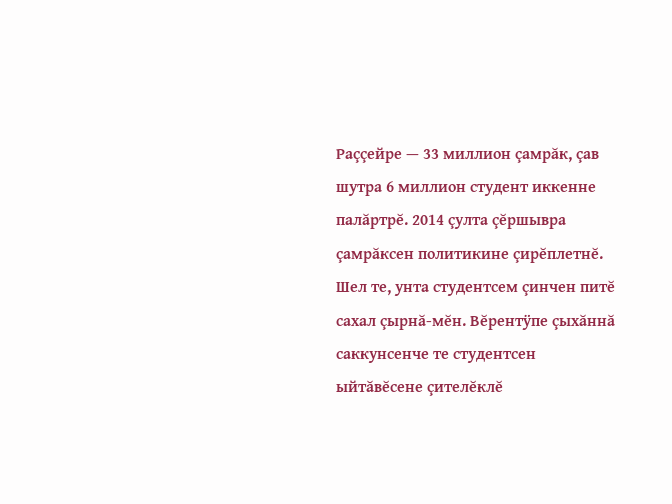Раççейре — 33 миллион çамрăк, çав шутра 6 миллион студент иккенне палăртрĕ. 2014 çулта çĕршывра çамрăксен политикине çирĕплетнĕ. Шел те, унта студентсем çинчен питĕ сахал çырнă-мĕн. Вĕрентÿпе çыхăннă саккунсенче те студентсен ыйтăвĕсене çителĕклĕ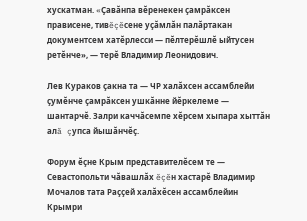хускатман. «Çавăнпа вĕренекен çамрăксен прависене, тивĕçĕсене уçăмлăн палăртакан документсем хатĕрлесси — пĕлтерĕшлĕ ыйтусен ретĕнче», — терĕ Владимир Леонидович.

Лев Кураков çакна та — ЧР халăхсен ассамблейи çумĕнче çамрăксен ушкăнне йĕркелеме — шантарчĕ. Залри каччăсемпе хĕрсем хыпара хыттăн алă çупса йышăнчĕç.

Форум ĕçне Крым представителĕсем те — Севастопольти чăвашлăх ĕçĕн хастарĕ Владимир Мочалов тата Раççей халăхĕсен ассамблейин Крымри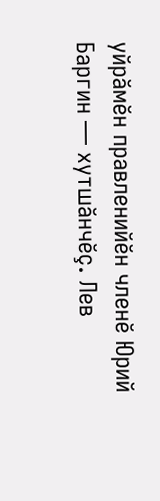уйрăмĕн правленийĕн членĕ Юрий Баргин — хутшăнчĕç. Лев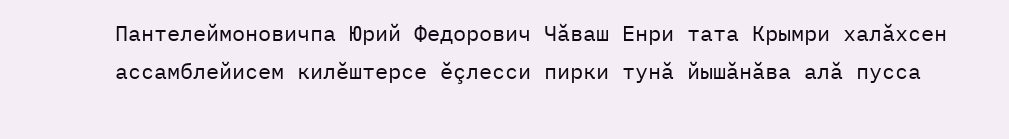Пантелеймоновичпа Юрий Федорович Чăваш Енри тата Крымри халăхсен ассамблейисем килĕштерсе ĕçлесси пирки тунă йышăнăва алă пусса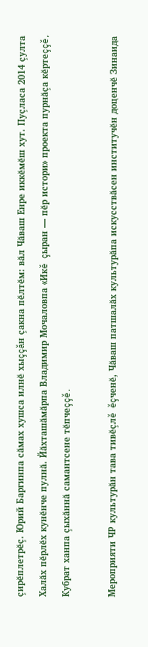çирĕплетрĕç. Юрий Баргинпа сăмах хушса илнĕ хыççăн çакна пĕлтĕм: вăл Чăваш Енре иккĕмĕш хут. Пуçласа 2014 çулта Халăх пĕрлĕх кунĕнче пулнă. Йăхташăмăрпа Владимир Мочаловпа «Икĕ çыран — пĕр истори» проекта пурнăçа кĕртеççĕ, Кубрат ханпа çыхăннă самантсене тĕпчеççĕ.

Мероприяти ЧР культурăн тава тивĕçлĕ ĕçченĕ, Чăваш патшалăх культурăпа искусствăсен институчĕн доценчĕ Зинаида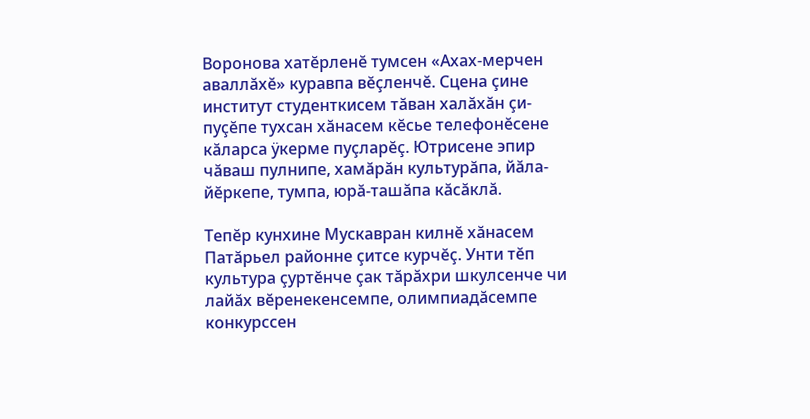Воронова хатĕрленĕ тумсен «Ахах-мерчен аваллăхĕ» куравпа вĕçленчĕ. Сцена çине институт студенткисем тăван халăхăн çи-пуçĕпе тухсан хăнасем кĕсье телефонĕсене кăларса ÿкерме пуçларĕç. Ютрисене эпир чăваш пулнипе, хамăрăн культурăпа, йăла-йĕркепе, тумпа, юрă-ташăпа кăсăклă.

Тепĕр кунхине Мускавран килнĕ хăнасем Патăрьел районне çитсе курчĕç. Унти тĕп культура çуртĕнче çак тăрăхри шкулсенче чи лайăх вĕренекенсемпе, олимпиадăсемпе конкурссен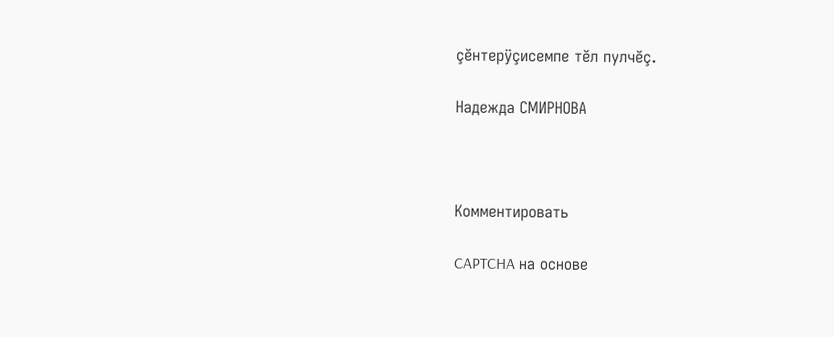çĕнтерÿçисемпе тĕл пулчĕç.

Надежда СМИРНОВА



Комментировать

CAPTCHA на основе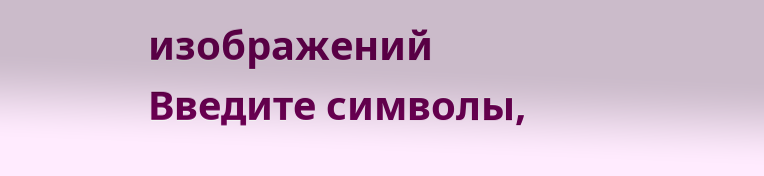изображений
Введите символы,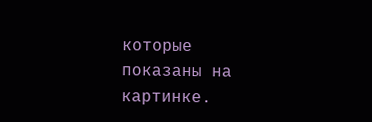которые показаны на картинке.